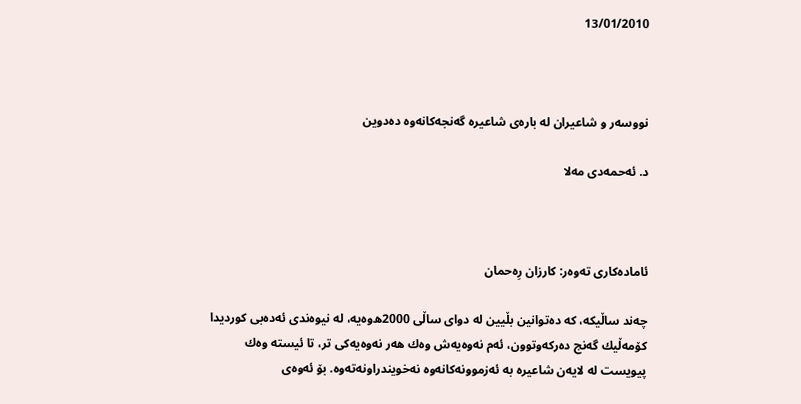13/01/2010



نووسه‌ر و شاعیران له‌ باره‌ی شاعیره‌ گه‌نجه‌كانه‌وه‌ ده‌دوین

د. ئه‌حمه‌دی مه‌لا



ئاماده‌كاری ته‌وه‌ر: كارزان رِه‌حمان

چه‌ند ساڵیكه‌، كه‌ ده‌توانین بڵیین له‌ دوای ساڵی 2000ه‌وه‌یه‌، له‌ نیوه‌ندی ئه‌ده‌بی كوردیدا كۆمه‌ڵیك گه‌نج ده‌ركه‌وتوون، ئه‌م نه‌وه‌یه‌ش وه‌ك هه‌ر نه‌وه‌یه‌كی تر، تا ئیسته‌ وه‌ك پیویست له‌ لایه‌ن شاعیره‌ به‌ ئه‌زموونه‌كانه‌وه‌ نه‌خویندراونه‌ته‌وه‌. بۆ ئه‌وه‌ی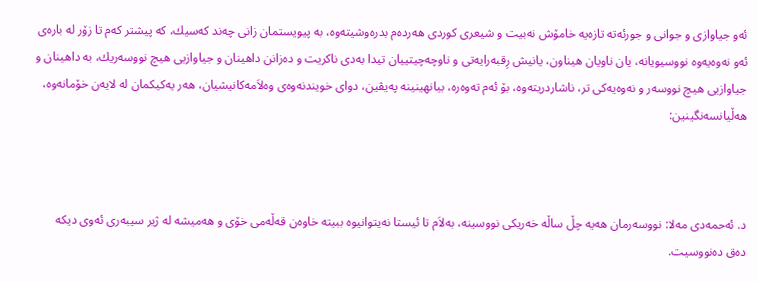ئه‌و جیاوازی و جوانی و جورئه‌ته‌ تازه‌یه‌ خامۆش نه‌بیت و شیعری كوردی هه‌رده‌م بدره‌وشیته‌وه‌، به‌ پیویستمان زانی چه‌ند كه‌سیك، كه‌ پیشتر كه‌م تا زۆر له‌ باره‌ی ئه‌و نه‌وه‌یه‌وه‌ نووسیویانه‌، یان ناویان هیناون، یانیش رِقبه‌رایه‌تی و ناوچه‌چیتییان تیدا به‌دی ناكریت و ده‌زانن داهینان و جیاوازیی هیچ نووسه‌ریك، به‌ داهینان و جیاوازیی هیچ نووسه‌ر و نه‌وه‌یه‌كی تر، ناشاردریته‌وه‌، بۆ ئه‌م ته‌وه‌ره‌، بیانهینینه‌ په‌یڤین، دوای خویندنه‌وه‌ی وه‌لاَمه‌كانیشیان، هه‌ر یه‌كیكمان له‌ لایه‌ن خۆمانه‌وه‌، هه‌ڵیانسه‌نگینین:



د. ئه‌حمه‌دی مه‌لا: نووسه‌رمان هه‌یه‌ چڵ ساڵه‌ خه‌ریكی نووسینه‌، به‌لاَم تا ئیستا نه‌یتوانیوه‌ ببیته‌ خاوه‌ن قه‌ڵه‌می خۆی و هه‌میشه‌ له‌ ژیر سیبه‌ری ئه‌وی دیكه‌ ده‌ق ده‌نووسیت.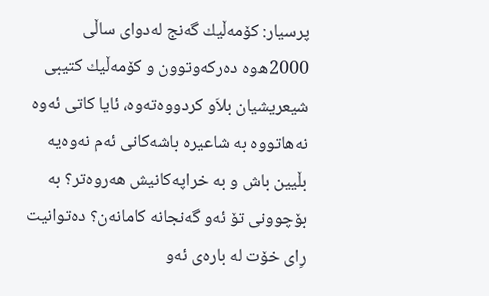پرسیار: كۆمه‌ڵیك گه‌نج له‌دوای ساڵی 2000ه‌وه‌ ده‌ركه‌وتوون و كۆمه‌ڵیك كتیبی شیعریشیان بلاَو كردووه‌ته‌وه‌، ئایا كاتی ئه‌وه‌ نه‌هاتووه‌ به‌ شاعیره‌ باشه‌كانی ئه‌م نه‌وه‌یه‌ بڵیین باش و به‌ خراپه‌كانیش هه‌روه‌تر؟ به‌ بۆچوونی تۆ ئه‌و گه‌نجانه‌ كامانه‌ن؟ ده‌توانیت رِای خۆت له‌ باره‌ی ئه‌و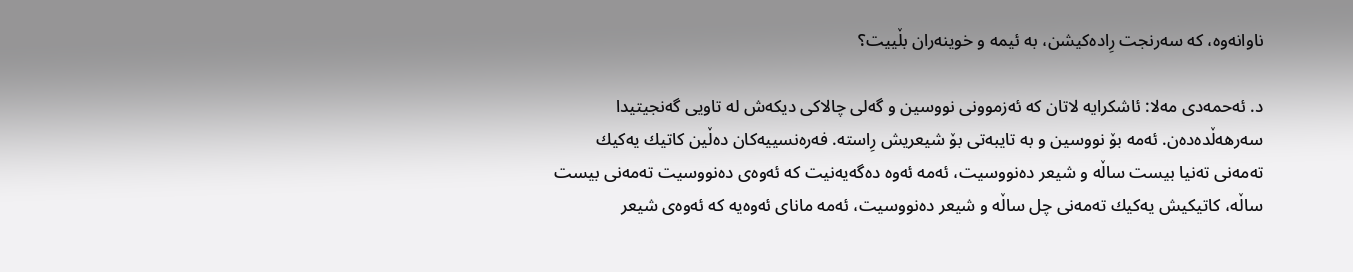ناوانه‌وه‌، كه‌ سه‌رنجت رِاده‌كیشن، به‌ ئیمه‌ و خوینه‌ران بڵییت؟

د. ئه‌حمه‌دی مه‌لا: ئاشكرایه‌ لاتان كه‌ ئه‌زموونی نووسین و گه‌لی چالاكی دیكه‌ش له‌ تاویی گه‌نجیتیدا سه‌رهه‌ڵده‌ده‌ن. ئه‌مه‌ بۆ نووسین و به‌ تایبه‌تی بۆ شیعریش رِاسته‌. فه‌ره‌نسییه‌كان ده‌ڵین كاتیك یه‌كیك ته‌مه‌نی ته‌نیا بیست ساڵه‌ و شیعر ده‌نووسیت، ئه‌مه‌ ئه‌وه‌ ده‌گه‌یه‌نیت كه‌ ئه‌وه‌ی ده‌نووسیت ته‌مه‌نی بیست ساڵه‌، كاتیكیش یه‌كیك ته‌مه‌نی چل ساڵه‌ و شیعر ده‌نووسیت، ئه‌مه‌ مانای ئه‌وه‌یه‌ كه‌ ئه‌وه‌ی شیعر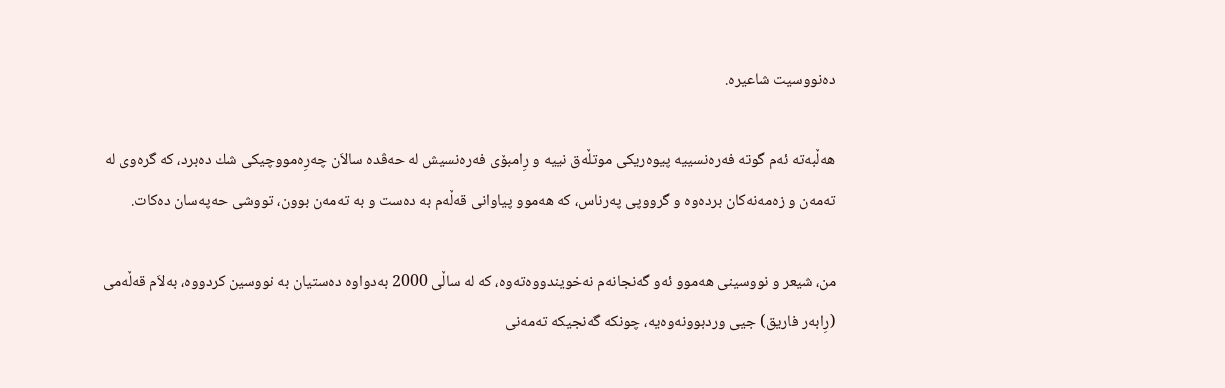ده‌نووسیت شاعیره‌.

هه‌ڵبه‌ته‌ ئه‌م گوته‌ فه‌ره‌نسییه‌ پیوه‌ریكی موتڵه‌ق نییه‌ و رِامبۆی فه‌ره‌نسیش له‌ حه‌ڤده‌ سالاَن چه‌رِه‌مووچیكی شك ده‌برد، كه‌ گره‌وی له‌ ته‌مه‌ن و زه‌مه‌نه‌كان برده‌وه‌ و گرووپی په‌رناس، كه‌ هه‌موو پیاوانی قه‌ڵه‌م به‌ ده‌ست و به‌ ته‌مه‌ن بوون، تووشی حه‌په‌سان ده‌كات.

من، شیعر و نووسینی هه‌موو ئه‌و گه‌نجانه‌م نه‌خویندووه‌ته‌وه‌، كه‌ له‌ ساڵی 2000 به‌دواوه‌ ده‌ستیان به‌ نووسین كردووه‌، به‌لاَم قه‌ڵه‌می (رِابه‌ر فاریق) جیی وردبوونه‌وه‌یه‌، چونكه‌ گه‌نجیكه‌ ته‌مه‌نی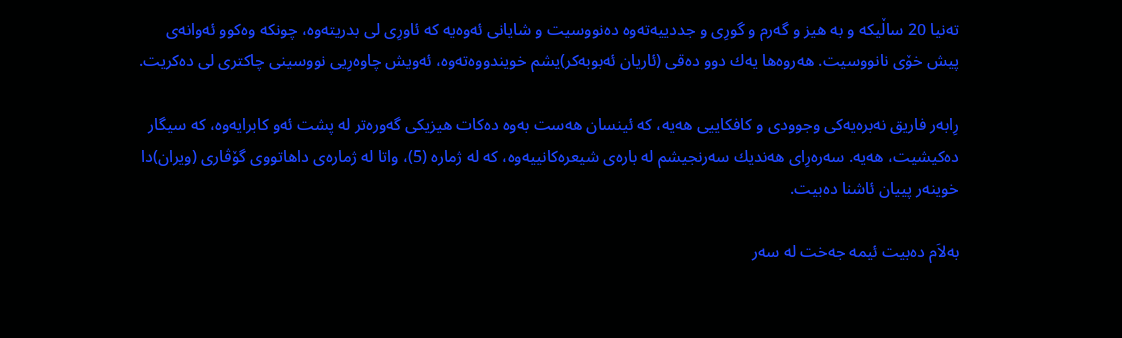ته‌نیا 20 ساڵیكه‌ و به‌ هیز و گه‌رم و گورِی و جددییه‌ته‌وه‌ ده‌نووسیت و شایانی ئه‌وه‌یه‌ كه‌ ئاورِی لی بدریته‌وه‌، چونكه‌ وه‌كوو ئه‌وانه‌ی پیش خۆی نانووسیت. هه‌روه‌ها یه‌ك دوو ده‌قی (ئاریان ئه‌بوبه‌كر)یشم خویندووه‌ته‌وه‌، ئه‌ویش چاوه‌رِیی نووسینی چاكتری لی ده‌كریت.

رِابه‌ر فاریق نه‌بره‌یه‌كی وجوودی و كافكاییی هه‌یه‌، كه‌ ئینسان هه‌ست به‌وه‌ ده‌كات هیزیكی گه‌وره‌تر له‌ پشت ئه‌و كابرایه‌وه‌، كه‌ سیگار ده‌كیشیت، هه‌یه‌. سه‌ره‌رِای هه‌ندیك سه‌رنجیشم له‌ باره‌ی شیعره‌كانییه‌وه‌، كه‌ له‌ ژماره‌ (5)، واتا له‌ ژماره‌ی داهاتووی گۆڤاری (ویران)دا خوینه‌ر پییان ئاشنا ده‌بیت.

به‌لاَم ده‌بیت ئیمه‌ جه‌خت له‌ سه‌ر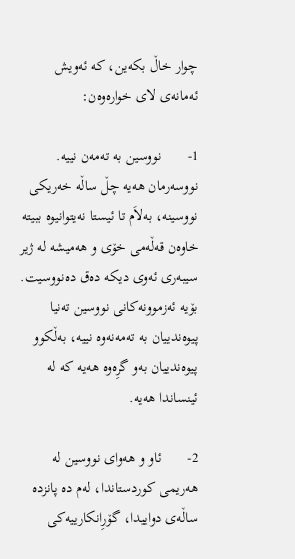چوار خاڵ بكه‌ین، كه‌ ئه‌ویش ئه‌مانه‌ی لای خواره‌وه‌ن:

1-       نووسین به‌ ته‌مه‌ن نییه‌. نووسه‌رمان هه‌یه‌ چڵ ساڵه‌ خه‌ریكی نووسینه‌، به‌لاَم تا ئیستا نه‌یتوانیوه‌ ببیته‌ خاوه‌ن قه‌ڵه‌می خۆی و هه‌میشه‌ له‌ ژیر سیبه‌ری ئه‌وی دیكه‌ ده‌ق ده‌نووسیت. بۆیه‌ ئه‌زموونه‌كانی نووسین ته‌نیا پیوه‌ندییان به‌ ته‌مه‌نه‌وه‌ نییه‌، به‌ڵكوو پیوه‌ندییان به‌و گرِه‌وه‌ هه‌یه‌ كه‌ له‌ ئینساندا هه‌یه‌.

2-       ئاو و هه‌وای نووسین له‌ هه‌ریمی كوردستاندا، له‌م ده‌ پانزده‌ ساڵه‌ی دواییدا، گۆرِانكارییه‌كی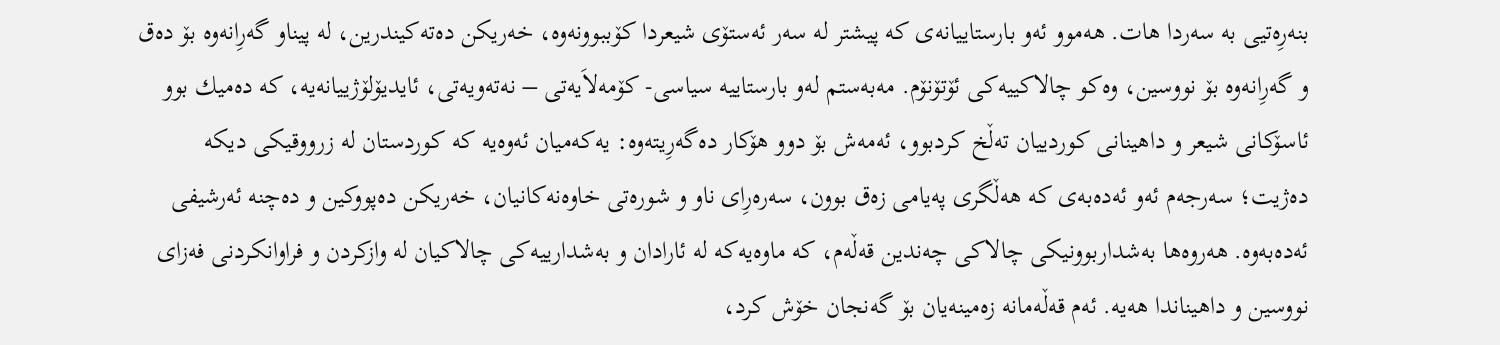بنه‌رِه‌تیی به‌ سه‌ردا هات. هه‌موو ئه‌و بارستاییانه‌ی كه‌ پیشتر له‌ سه‌ر ئه‌ستۆی شیعردا كۆببوونه‌وه‌، خه‌ریكن ده‌ته‌كیندرین، له‌ پیناو گه‌رِانه‌وه‌ بۆ ده‌ق و گه‌رِانه‌وه‌ بۆ نووسین، وه‌كو چالاكییه‌كی ئۆتۆنۆم. مه‌به‌ستم له‌و بارستاییه‌ سیاسی- كۆمه‌لاَیه‌تی – نه‌ته‌ویه‌تی، ئایدیۆلۆژییانه‌یه‌، كه‌ ده‌میك بوو ئاسۆكانی شیعر و داهینانی كوردییان ته‌ڵخ كردبوو، ئه‌مه‌ش بۆ دوو هۆكار ده‌گه‌رِیته‌وه‌: یه‌كه‌میان ئه‌وه‌یه‌ كه‌ كوردستان له‌ زرووقیكی دیكه‌ ده‌ژیت؛ سه‌رجه‌م ئه‌و ئه‌ده‌به‌ی كه‌ هه‌ڵگری په‌یامی زه‌ق بوون، سه‌ره‌رِای ناو و شوره‌تی خاوه‌نه‌كانیان، خه‌ریكن ده‌پووكین و ده‌چنه‌ ئه‌رشیفی ئه‌ده‌به‌وه‌. هه‌روه‌ها به‌شداربوونیكی چالاكی چه‌ندین قه‌ڵه‌م، كه‌ ماوه‌یه‌كه‌ له‌ ئارادان و به‌شدارییه‌كی چالاكیان له‌ وازكردن و فراوانكردنی فه‌زای نووسین و داهیناندا هه‌یه‌. ئه‌م قه‌ڵه‌مانه‌ زه‌مینه‌یان بۆ گه‌نجان خۆش كرد،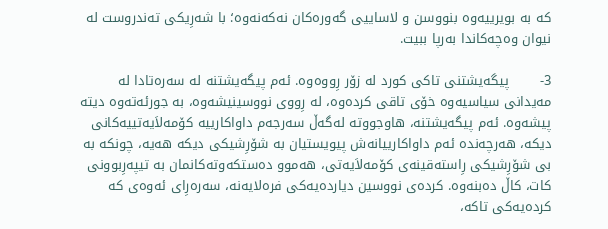كه‌ به‌ بویرییه‌وه‌ بنووسن و لاساییی گه‌وره‌كان نه‌كه‌نه‌وه‌؛ با شه‌رِیكی ته‌ندروست له‌ نیوان وه‌چه‌كاندا به‌رپا ببیت.

3-       پیگه‌یشتنی تاكی كورد له‌ زۆر رِووه‌وه‌. ئه‌م پیگه‌یشتنه‌ له‌ سه‌ره‌تادا له‌ مه‌یدانی سیاسیه‌وه‌ خۆی تاقی كرده‌وه‌، له‌ رِووی نووسینیشه‌وه‌، به‌ جورئه‌ته‌وه‌ دیته‌ پیشه‌وه‌. ئه‌م پیگه‌یشتنه‌، هاوجووته‌ له‌گه‌ڵ سه‌رجه‌م داواكارییه‌ كۆمه‌لاَیه‌تییه‌كانی دیكه‌، هه‌رچه‌نده‌ ئه‌م داواكارییانه‌ش پیویستیان به‌ شۆرِشیكی دیكه‌ هه‌یه‌، چونكه‌ به‌ بی شۆرِشیكی رِاسته‌قینه‌ی كۆمه‌لاَیه‌تی، هه‌موو ده‌ستكه‌وته‌كانمان به‌ تیپه‌رِبوونی كات، كاڵ ده‌بنه‌وه‌. كرده‌ی نووسین دیارده‌یه‌كی فره‌لایه‌نه‌، سه‌ره‌رِای ئه‌وه‌ی كه‌ كرده‌یه‌كی تاكه‌،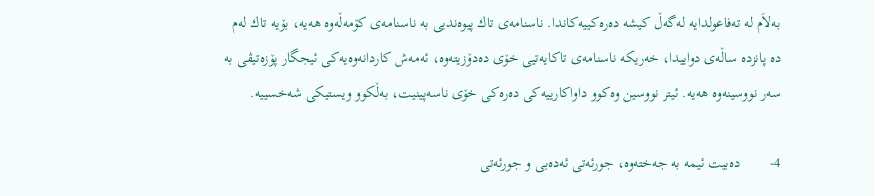به‌لاَم له‌ ته‌فاعولدایه‌ له‌گه‌ڵ كیشه‌ ده‌ره‌كییه‌كاندا. ناسنامه‌ی تاك پیوه‌ندیی به‌ ناسنامه‌ی كۆمه‌ڵه‌وه‌ هه‌یه‌، بۆیه‌ تاك له‌م ده‌ پانزده‌ ساڵه‌ی دواییدا، خه‌ریكه‌ ناسنامه‌ی تاكایه‌تیی خۆی ده‌دۆزیته‌وه‌، ئه‌مه‌ش كاردانه‌وه‌یه‌كی ئیجگار پۆزه‌تیڤی به‌ سه‌ر نووسینه‌وه‌ هه‌یه‌. ئیتر نووسین وه‌كوو داواكارییه‌كی ده‌ره‌كی خۆی ناسه‌پینیت، به‌ڵكوو ویستیكی شه‌خسییه‌.

4-        ده‌بیت ئیمه‌ به‌ جه‌خته‌وه‌، جورئه‌تی ئه‌ده‌بی و جورئه‌تی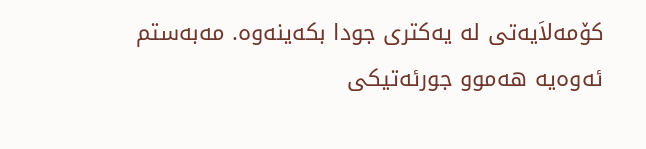كۆمه‌لاَیه‌تی له‌ یه‌كتری جودا بكه‌ینه‌وه‌. مه‌به‌ستم ئه‌وه‌یه‌ هه‌موو جورئه‌تیكی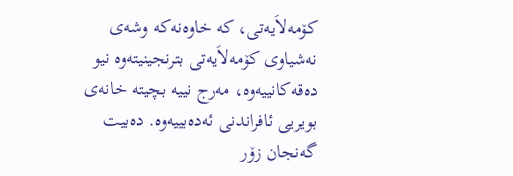كۆمه‌لاَیه‌تی، كه‌ خاوه‌نه‌كه‌ وشه‌ی نه‌شیاوی كۆمه‌لاَیه‌تی بترنجینیته‌وه‌ نیو ده‌قه‌كانییه‌وه‌، مه‌رج نییه‌ بچیته‌ خانه‌ی بویریی ئافراندنی ئه‌ده‌بییه‌وه‌. ده‌بیت گه‌نجان زۆر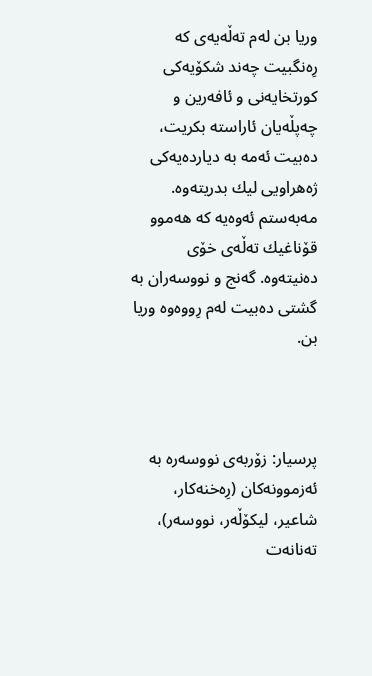وریا بن له‌م ته‌ڵه‌یه‌ی كه‌ رِه‌نگبیت چه‌ند شكۆیه‌كی كورتخایه‌نی و ئافه‌رین و چه‌پڵه‌یان ئاراسته‌ بكریت، ده‌بیت ئه‌مه‌ به‌ دیارده‌یه‌كی ژه‌هراویی لیك بدریته‌وه‌. مه‌به‌ستم ئه‌وه‌یه‌ كه‌ هه‌موو قۆناغیك ته‌ڵه‌ی خۆی ده‌نیته‌وه‌. گه‌نج و نووسه‌ران به‌ گشتی ده‌بیت له‌م رِووه‌وه‌ وریا بن.



پرسیار: زۆربه‌ی نووسه‌ره‌ به‌ ئه‌زموونه‌كان (رِه‌خنه‌كار، شاعیر، لیكۆڵه‌ر، نووسه‌ر)، ته‌نانه‌ت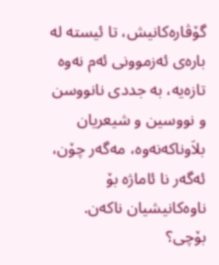گۆڤاره‌كانیش، تا ئیسته‌ له‌ باره‌ی ئه‌زموونی ئه‌م نه‌وه‌ تازه‌یه‌، به‌ جددی نانووسن و نووسین و شیعریان بلاَوناكه‌نه‌وه‌، مه‌گه‌ر چۆن، ئه‌گه‌ر نا ئاماژه‌ بۆ ناوه‌كانیشیان ناكه‌ن. بۆچی؟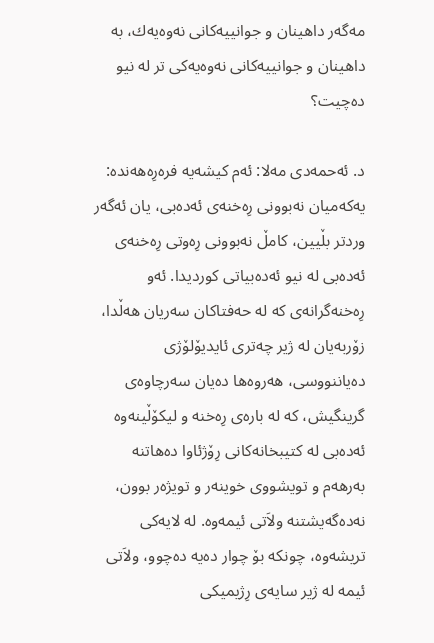مه‌گه‌ر داهینان و جوانییه‌كانی نه‌وه‌یه‌ك، به‌ داهینان و جوانییه‌كانی نه‌وه‌یه‌كی تر له‌ نیو ده‌چیت؟

د. ئه‌حمه‌دی مه‌لا: ئه‌م كیشه‌یه‌‌ فره‌رِه‌هه‌نده‌: یه‌كه‌میان نه‌بوونی رِه‌خنه‌ی ئه‌ده‌بی، یان ئه‌گه‌ر وردتر بڵیین، كامڵ نه‌بوونی رِه‌وتی رِه‌خنه‌ی ئه‌ده‌بی له‌ نیو ئه‌ده‌بیاتی كوردیدا. ئه‌و رِه‌خنه‌گرانه‌ی كه‌ له‌ حه‌فتاكان سه‌ریان هه‌ڵدا، زۆربه‌یان له‌ ژیر چه‌تری ئایدیۆلۆژی ده‌یاننووسی، هه‌روه‌ها ده‌یان سه‌رچاوه‌ی گرینگیش، كه‌ له‌ باره‌ی رِه‌خنه‌ و لیكۆڵینه‌وه‌ ئه‌ده‌بی له‌ كتیبخانه‌كانی رِۆژئاوا ده‌هاتنه‌ به‌رهه‌م و تویشووی خوینه‌ر و تویژه‌ر بوون، نه‌ده‌گه‌یشتنه‌ ولاَتی ئیمه‌وه‌. له‌ لایه‌كی تریشه‌وه‌، چونكه‌ بۆ چوار ده‌یه‌ ده‌چوو‌، ولاَتی ئیمه‌ له‌ ژیر سایه‌ی رِژیمیكی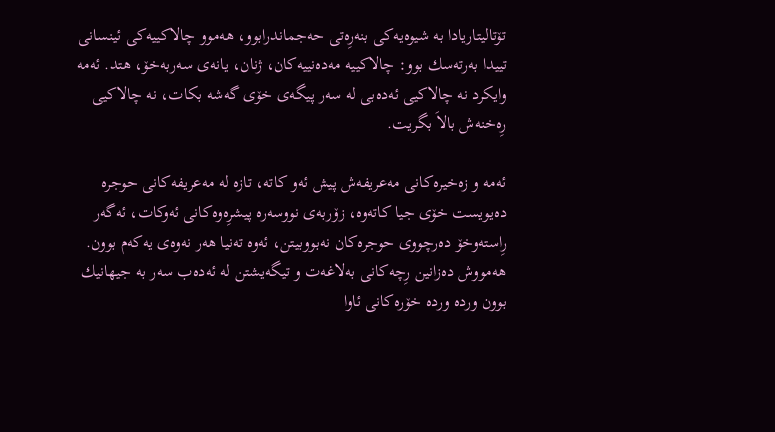تۆتالیتاریادا به‌ شیوه‌یه‌كی بنه‌رِه‌تی حه‌جماندرابوو، هه‌موو چالاكییه‌كی ئینسانی تییدا به‌رته‌سك بوو: چالاكییه‌ مه‌ده‌نییه‌كان، ژنان، یانه‌ی سه‌ربه‌خۆ، هتد. ئه‌مه‌ وایكرد نه‌ چالاكیی ئه‌ده‌بی له‌ سه‌ر پیگه‌ی خۆی گه‌شه‌ بكات، نه‌ چالاكیی رِه‌خنه‌ش بالاَ بگریت.

ئه‌مه‌ و زه‌خیره‌كانی مه‌عریفه‌ش پیش ئه‌و كاته‌، تازه‌ له‌ مه‌عریفه‌كانی حوجره‌ ده‌یویست خۆی جیا كاته‌وه‌، زۆربه‌ی نووسه‌ره‌ پیشرِه‌وه‌كانی ئه‌وكات، ئه‌گه‌ر رِاسته‌وخۆ ده‌رچووی حوجره‌كان نه‌بووبیتن، ئه‌وه‌ ته‌نیا هه‌ر نه‌وه‌ی یه‌كه‌م بوون. هه‌مووش ده‌زانین رِچه‌كانی به‌لاغه‌ت و تیگه‌یشتن له‌ ئه‌ده‌ب سه‌ر به‌ جیهانیك بوون ورده‌ ورده‌ خۆره‌كانی ئاوا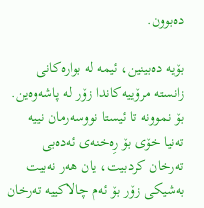ده‌بوون.

بۆیه‌ ده‌بینین، ئیمه‌ له‌ بواره‌كانی زانسته‌ مرۆییه‌كاندا زۆر له‌ پاشه‌وه‌ین. بۆ نموونه‌ تا ئیستا نووسه‌رمان نییه‌ ته‌نیا خۆی بۆ رِه‌خنه‌ی ئه‌ده‌بی ته‌رخان كردبیت، یان هه‌ر نه‌بیت به‌شیكی زۆر بۆ ئه‌م چالاكییه‌ ته‌رخان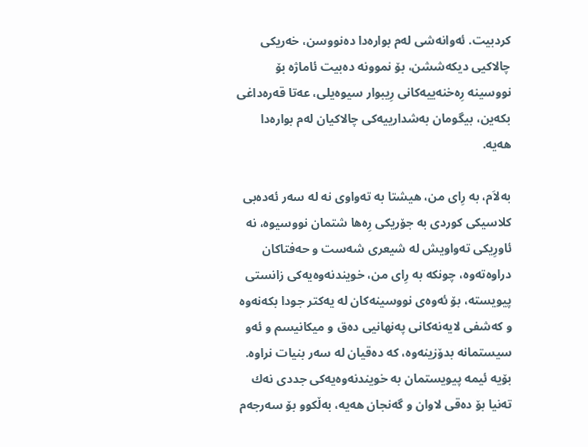كردبیت. ئه‌وانه‌شی له‌م بواره‌دا ده‌نووسن، خه‌ریكی چالاكیی دیكه‌ششن، بۆ نموونه‌ ده‌بیت ئاماژه‌ بۆ نووسینه‌ رِه‌خنه‌ییه‌كانی رِیبوار سیوه‌یلی، عه‌تا قه‌ره‌داغی بكه‌ین،‌ بیگومان به‌شدارییه‌كی چالاكیان له‌م بواره‌دا هه‌یه‌.

به‌لاَم، به‌ رِای من، هیشتا به‌ ته‌واوی نه‌ له‌ سه‌ر ئه‌ده‌بی كلاسیكی كوردی به‌ جۆریكی رِه‌ها شتمان نووسیوه‌، نه‌ ئاورِیكی ته‌واویش له‌ شیعری شه‌ست و حه‌فتاكان دراوه‌ته‌وه‌، چونكه‌ به‌ رِای من، خویندنه‌وه‌یه‌كی زانستی پیویسته‌، بۆ ئه‌وه‌ی نووسینه‌كان له‌ یه‌كتر جودا بكه‌نه‌وه‌ و كه‌شفی لایه‌نه‌كانی په‌نهانیی ده‌ق و میكانیسم و ئه‌و سیستمانه‌ بدۆزینه‌وه‌، كه‌ ده‌قیان له‌ سه‌ر بنیات نراوه‌. بۆیه‌ ئیمه‌ پیویستمان به‌ خویندنه‌وه‌یه‌كی جددی نه‌ك ته‌نیا بۆ ده‌قی لاوان و گه‌نجان هه‌یه‌، به‌ڵكوو بۆ سه‌رجه‌م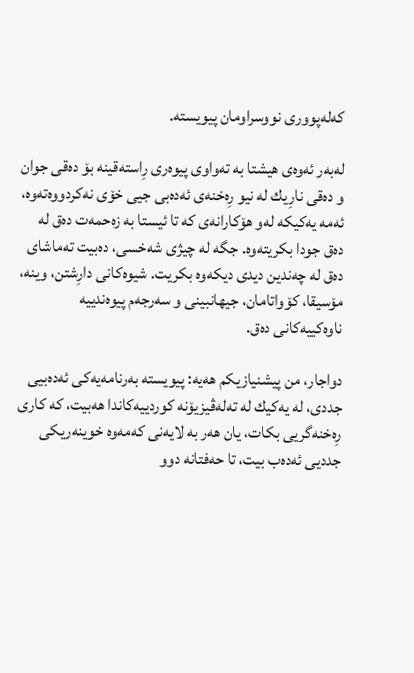كه‌له‌پووری نووسراومان پیویسته‌.

له‌به‌ر ئه‌وه‌ی هیشتا به‌ ته‌واوی پیوه‌‌ری رِاسته‌قینه‌ بۆ ده‌قی جوان و ده‌قی نارِیك له‌ نیو رِه‌خنه‌ی ئه‌ده‌بی جیی خۆی نه‌كردووه‌ته‌وه‌، ئه‌مه‌ یه‌كیكه‌ له‌و هۆكارانه‌ی كه‌ تا ئیستا به‌ زه‌حمه‌ت ده‌ق له‌ ده‌ق جودا بكریته‌وه‌. جگه‌ له‌ چیژی شه‌خسی، ده‌بیت ته‌ماشای ده‌ق له‌ چه‌ندین دیدی دیكه‌وه‌ بكریت. شیوه‌كانی دارِشتن، وینه‌، مۆسیقا، كۆواتامان، جیهانبینی و سه‌رجه‌م پیوه‌ندییه‌ ناوه‌كییه‌كانی ده‌ق.

دواجار، من پیشنیازیكم هه‌یه‌: پیویسته‌ به‌رنامه‌یه‌كی ئه‌ده‌بیی جددی، له‌ یه‌كیك له‌ ته‌له‌ڤیزیۆنه‌ كوردییه‌كاندا هه‌بیت، كه‌ كاری رِه‌خنه‌گریی بكات، یان هه‌ر به‌ لایه‌نی كه‌مه‌وه‌ خوینه‌ریكی جددیی ئه‌ده‌ب بیت، تا حه‌فتانه‌ دوو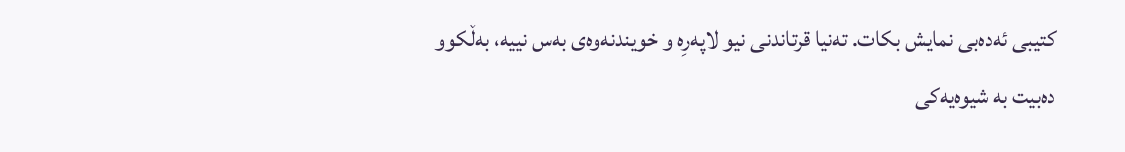كتیبی ئه‌ده‌بی نمایش بكات. ته‌نیا قرتاندنی نیو لاپه‌رِه‌ و خویندنه‌وه‌ی به‌س نییه‌، به‌ڵكوو ده‌بیت به‌ شیوه‌یه‌كی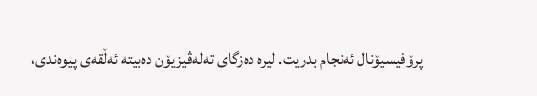پرۆفیسیۆنال ئه‌نجام بدریت. لیره‌ ده‌زگای ته‌له‌ڤیزیۆن ده‌بیته‌ ئه‌ڵقه‌ی پیوه‌ندی،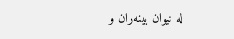له‌ نیوان بینه‌ران و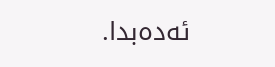ئه‌ده‌بدا.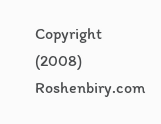Copyright (2008) Roshenbiry.com